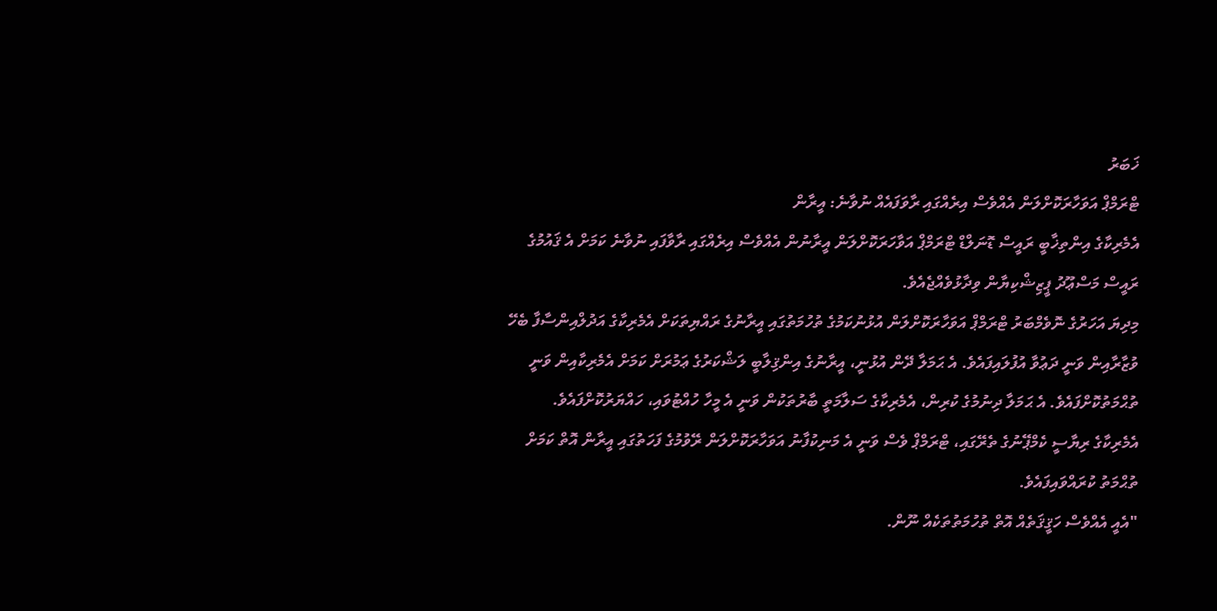ޚަބަރު
ޓްރަމްޕް އަވަހާރަކޮށްލަން އެއްވެސް އިރެއްގައި ރާވަފައެއް ނުވާނެ: އީރާން
އެމެރިކާގެ އިންތިޚާބީ ރައީސް ޑޮނަލްޑް ޓްރަމްޕް އަވާހަރަކޮށްލަން އީރާނުން އެއްވެސް އިރެއްގައި ރާވާފައި ނުވާނެ ކަމަށް އެ ޤައުމުގެ ރައީސް މަސްޢޫދު ޕީޒިޝްކިޔާން ވިދާޅުވެއްޖެއެވެ.
މިދިޔަ އަހަރުގެ ނޮވެމްބަރު ޓްރަމްޕް އަވަހާރަކޮށްލަން އުޅުނުކަމުގެ ތުހުމަތުގައި އީރާނުގެ ރައްޔިތަކަށް އެމެރިކާގެ އަދުލްއިންސާފާ ބެހޭ ވުޒާރާއިން ވަނީ ދަޢުވާ އުފުލައިފައެވެ. އެ ޙަމަލާ ދޭން އުޅުނީ، އީރާނުގެ އިންޤިލާބީ ލަޝްކަރުގެ ޢަމުރަށް ކަމަށް އެމެރިކާއިން ވަނީ ތުޙްމަތުކޮށްފައެވެ. އެ ޙަމަލާ ދިނުމުގެ ކުރިން، އެމެރިކާގެ ސަލާމަތީ ބާރުތަކުން ވަނީ އެ މީހާ ހުއްޓުވައި، ހައްޔަރުކޮށްފައެވެ.
އެމެރިކާގެ ރިޔާސީ ކެމްޕޭނުގެ ތެރޭގައި، ޓްރަމްޕް ވެސް ވަނީ އެ މަނިކުފާނު އަވަހާރަކޮށްލަން ރޭވުމުގެ ފަހަތުގައި އީރާން އޮތް ކަމަށް ތުޙްމަތު ކުރައްވައިފައެވެ.
"އެއީ އެއްވެސް ހަޤީޤަތެއް އޮތް ތުހުމަތުތަކެއް ނޫން.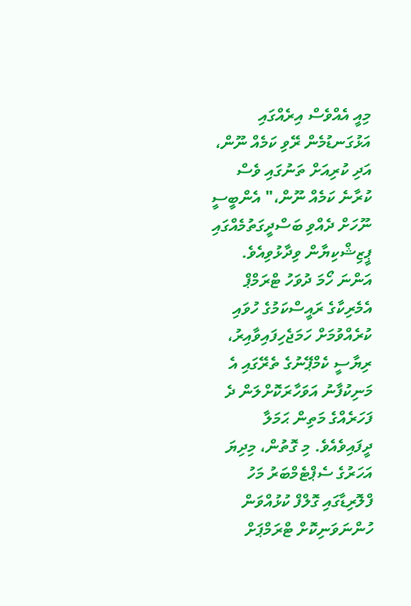މިއީ އެއްވެސް އިރެއްގައި އަޅުގަނޑުމެން ރޭވި ކަމެއް ނޫން، އަދި ކުރިއަށް ތަނުގައި ވެސް ކުރާނެ ކަމެއް ނޫން،" އެންބީސީ ނޫހަށް ދެއްވި ބަސްދީގަތުމެއްގައި ޕީޒިޝްކިޔާން ވިދާޅުވިއެވެ.
އަންނަ ހޯމަ ދުވަހު ޓްރަމްޕް އެމެރިކާގެ ރައީސްކަމުގެ ހުވައި ކުރެއްވުމަށް ހަމަޖެހިފައިވާއިރު، ރިޔާސީ ކެމްޕޭނުގެ ތެރޭގައި އެ މަނިކުފާނު އަވަހާރަކޮށްލަން ދެ ފަހަރެއްގެ މަތިން ޙަމަލާ ދީފައިވެއެވެ. މި ގޮތުން، މިދިޔަ އަހަރުގެ ސެޕްޓެމްބަރު މަހު ފްލޮރިޑާގައި ގޮލްފް ކުޅުއްވަން ހުންނަވަނިކޮށް ޓްރަމްޕަށް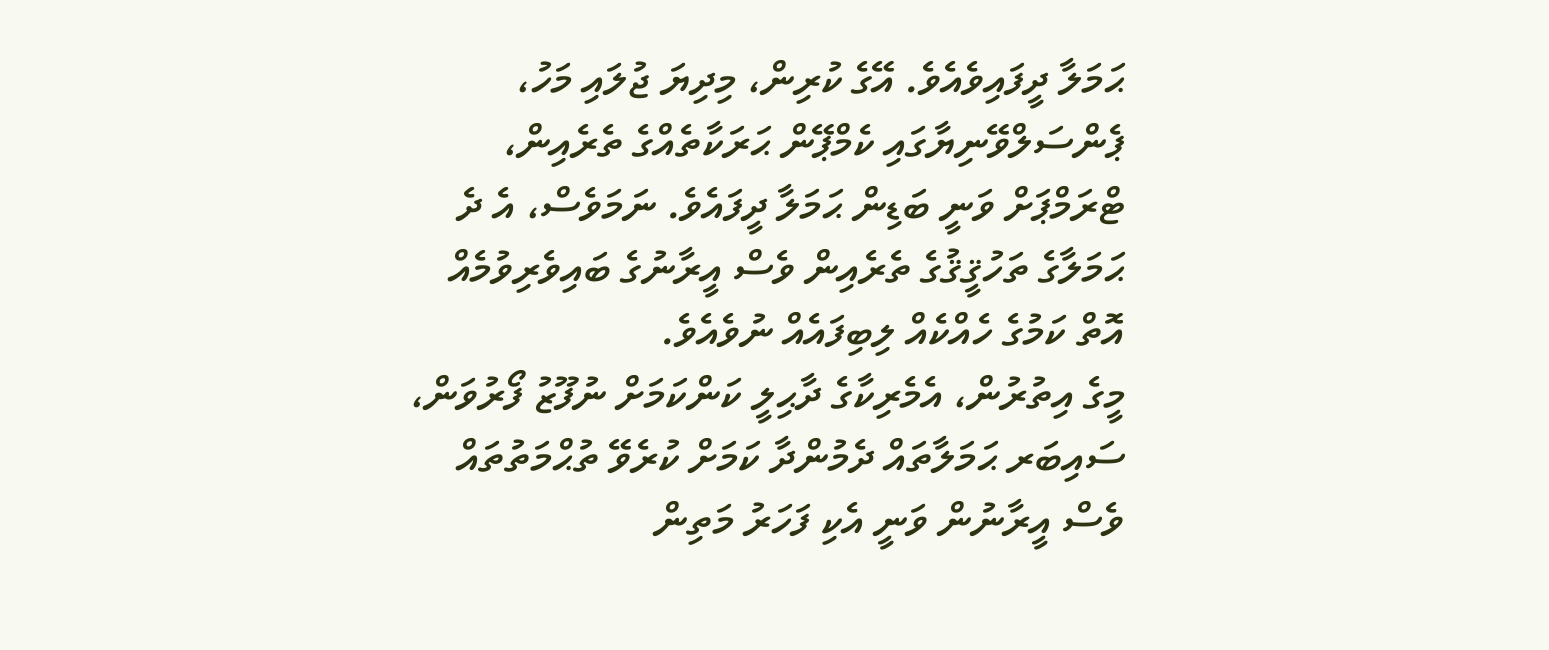ޙަމަލާ ދީފައިވެއެވެ. އޭގެ ކުރިން، މިދިޔަ ޖުލައި މަހު، ޕެންސަލްވޭނިޔާގައި ކެމްޕޭން ޙަރަކާތެއްގެ ތެރެއިން، ޓްރަމްޕަށް ވަނީ ބަޑިން ޙަމަލާ ދީފައެވެ. ނަމަވެސް، އެ ދެ ޙަމަލާގެ ތަހުޤީޤުގެ ތެރެއިން ވެސް އީރާނުގެ ބައިވެރިވުމެއް އޮތް ކަމުގެ ހެއްކެއް ލިބިފައެއް ނުވެއެވެ.
މީގެ އިތުރުން، އެމެރިކާގެ ދާޙިލީ ކަންކަމަށް ނުފޫޒު ފޯރުވަން، ސައިބަރ ޙަމަލާތައް ދެމުންދާ ކަމަށް ކުރެވޭ ތުޙްމަތުތައް ވެސް އީރާނުން ވަނީ އެކި ފަހަރު މަތިން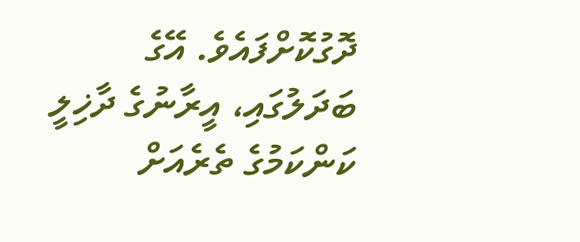ދޮގުކޮށްފައެވެ. އޭގެ ބަދަލުގައި، އީރާނުގެ ދާޚިލީ ކަންކަމުގެ ތެރެއަށް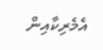އެމެރިކާއިން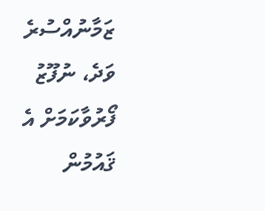ޒަމާނުއްސުރެ ވަދެ، ނުފޫޒު ފޯރުވާކަމަށް އެ ޤައުމުން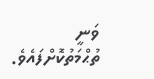ވަނީ ތުޙްމަތުކޮށްފައެވެ.